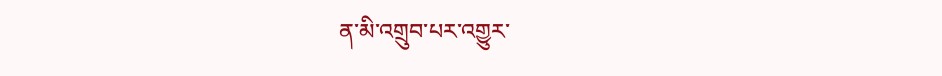ན་མི་འགྲུབ་པར་འགྱུར་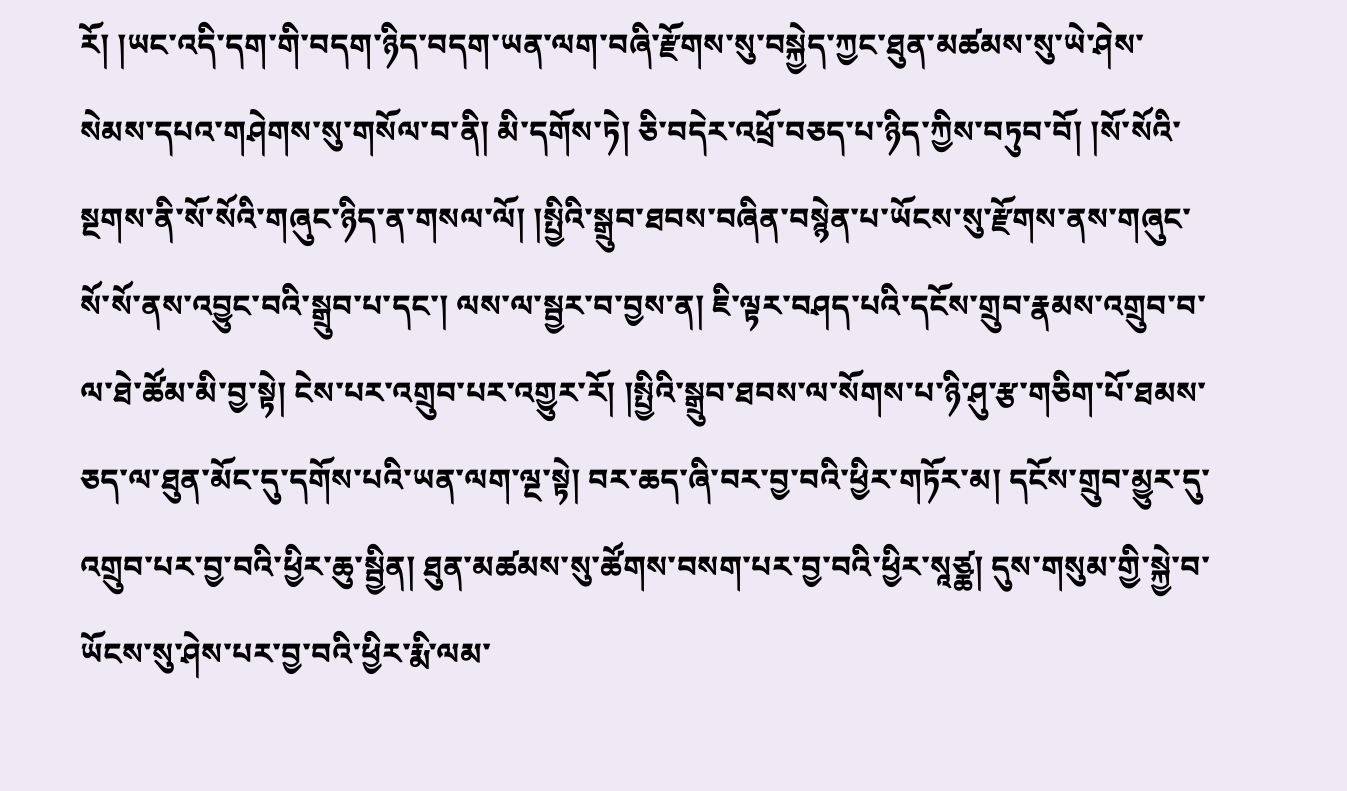རོ། །ཡང་འདི་དག་གི་བདག་ཉིད་བདག་ཡན་ལག་བཞི་རྫོགས་སུ་བསྐྱེད་ཀྱང་ཐུན་མཚམས་སུ་ཡེ་ཤེས་སེམས་དཔའ་གཤེགས་སུ་གསོལ་བ་ནི། མི་དགོས་ཏེ། ཅི་བདེར་འཕྲོ་བཅད་པ་ཉིད་ཀྱིས་བཏུབ་བོ། །སོ་སོའི་སྔགས་ནི་སོ་སོའི་གཞུང་ཉིད་ན་གསལ་ལོ། །སྤྱིའི་སྒྲུབ་ཐབས་བཞིན་བསྙེན་པ་ཡོངས་སུ་རྫོགས་ནས་གཞུང་སོ་སོ་ནས་འབྱུང་བའི་སྒྲུབ་པ་དང་། ལས་ལ་སྦྱར་བ་བྱས་ན། ཇི་ལྟར་བཤད་པའི་དངོས་གྲུབ་རྣམས་འགྲུབ་བ་ལ་ཐེ་ཚོམ་མི་བྱ་སྟེ། ངེས་པར་འགྲུབ་པར་འགྱུར་རོ། །སྤྱིའི་སྒྲུབ་ཐབས་ལ་སོགས་པ་ཉི་ཤུ་རྩ་གཅིག་པོ་ཐམས་ཅད་ལ་ཐུན་མོང་དུ་དགོས་པའི་ཡན་ལག་ལྔ་སྟེ། བར་ཆད་ཞི་བར་བྱ་བའི་ཕྱིར་གཏོར་མ། དངོས་གྲུབ་མྱུར་དུ་འགྲུབ་པར་བྱ་བའི་ཕྱིར་ཆུ་སྦྱིན། ཐུན་མཚམས་སུ་ཚོགས་བསག་པར་བྱ་བའི་ཕྱིར་སཱཙྪ། དུས་གསུམ་གྱི་སྐྱེ་བ་ཡོངས་སུ་ཤེས་པར་བྱ་བའི་ཕྱིར་རྨི་ལམ་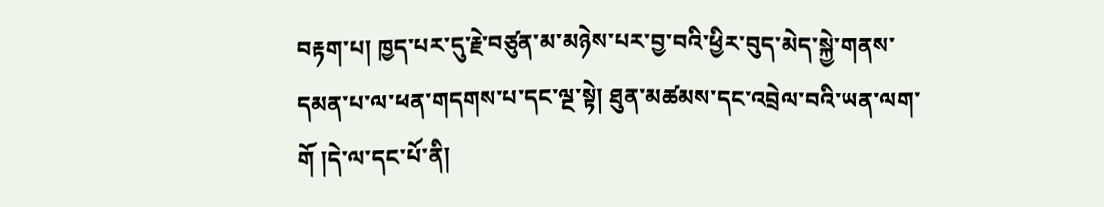བརྟག་པ། ཁྱད་པར་དུ་རྗེ་བཙུན་མ་མཉེས་པར་བྱ་བའི་ཕྱིར་བུད་མེད་སྐྱེ་གནས་དམན་པ་ལ་ཕན་གདགས་པ་དང་ལྔ་སྟེ། ཐུན་མཚམས་དང་འབྲེལ་བའི་ཡན་ལག་གོ །དེ་ལ་དང་པོ་ནི།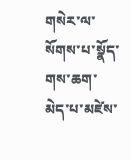གསེར་ལ་སོགས་པ་སྣོད་གས་ཆག་མེད་པ་མཛེས་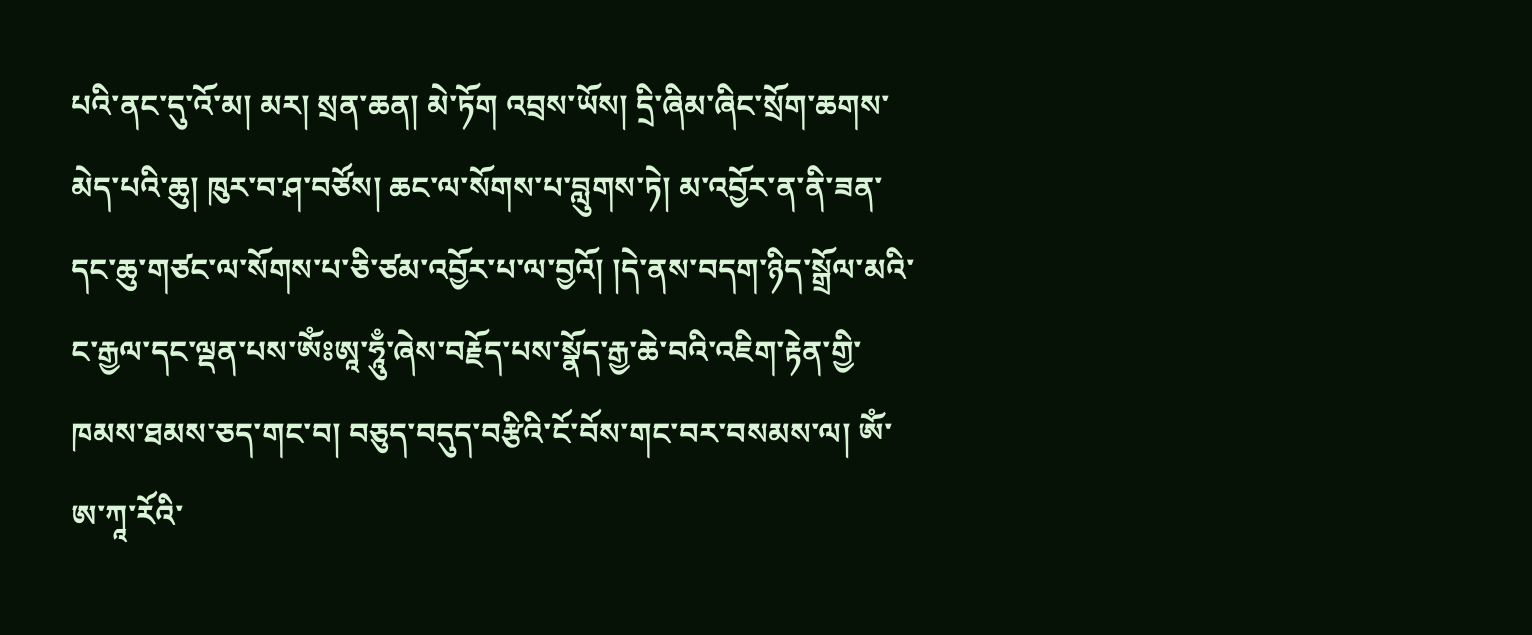པའི་ནང་དུ་འོ་མ། མར། སྲན་ཆན། མེ་ཏོག འབྲས་ཡོས། དྲི་ཞིམ་ཞིང་སྲོག་ཆགས་མེད་པའི་ཆུ། ཁུར་བ་ཤ་བཙོས། ཆང་ལ་སོགས་པ་བླུགས་ཏེ། མ་འབྱོར་ན་ནི་ཟན་དང་ཆུ་གཙང་ལ་སོགས་པ་ཅི་ཙམ་འབྱོར་པ་ལ་བྱའོ། །དེ་ནས་བདག་ཉིད་སྒྲོལ་མའི་ང་རྒྱལ་དང་ལྡན་པས་ཨོཾཿཨཱ་ཧཱུྃ་ཞེས་བརྗོད་པས་སྣོད་རྒྱ་ཆེ་བའི་འཇིག་རྟེན་གྱི་ཁམས་ཐམས་ཅད་གང་བ། བཅུད་བདུད་བརྩིའི་ངོ་བོས་གང་བར་བསམས་ལ། ཨོཾ་ཨ་ཀཱ་རོའི་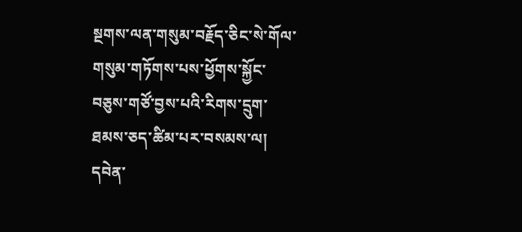སྔགས་ལན་གསུམ་བརྗོད་ཅིང་སེ་གོལ་གསུམ་གཏོགས་པས་ཕྱོགས་སྐྱོང་བཅུས་གཙོ་བྱས་པའི་རིགས་དྲུག་ཐམས་ཅད་ཚིམ་པར་བསམས་ལ། དབེན་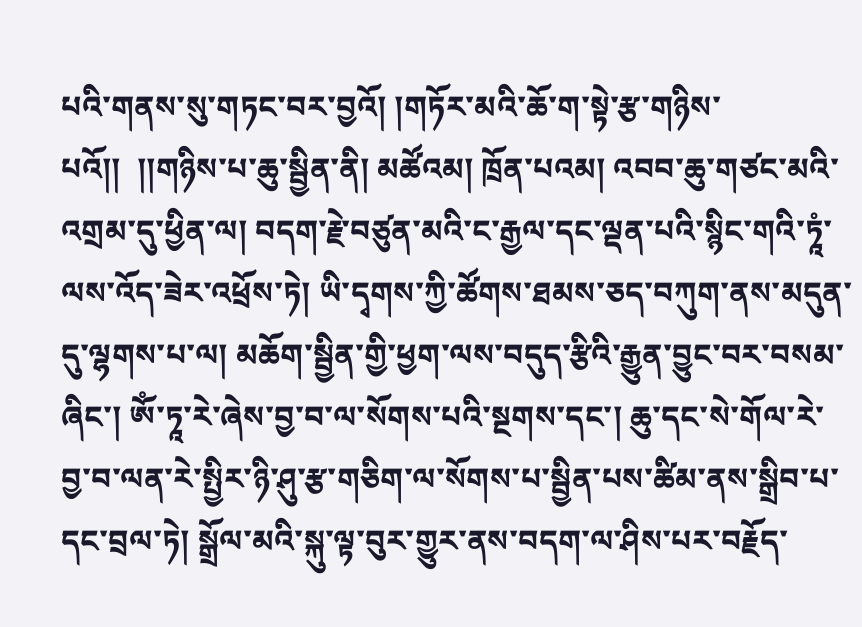པའི་གནས་སུ་གཏང་བར་བྱའོ། །གཏོར་མའི་ཆོ་ག་སྟེ་རྩ་གཉིས་པའོ།།  །།གཉིས་པ་ཆུ་སྦྱིན་ནི། མཚོའམ། ཁྲོན་པའམ། འབབ་ཆུ་གཙང་མའི་འགྲམ་དུ་ཕྱིན་ལ། བདག་རྗེ་བཙུན་མའི་ང་རྒྱལ་དང་ལྡན་པའི་སྙིང་གའི་ཏཱཾ་ལས་འོད་ཟེར་འཕྲོས་ཏེ། ཡི་དྭགས་ཀྱི་ཚོགས་ཐམས་ཅད་བཀུག་ནས་མདུན་དུ་ལྷགས་པ་ལ། མཆོག་སྦྱིན་གྱི་ཕྱག་ལས་བདུད་རྩིའི་རྒྱུན་བྱུང་བར་བསམ་ཞིང་། ཨོཾ་ཏཱ་རེ་ཞེས་བྱ་བ་ལ་སོགས་པའི་སྔགས་དང་། ཆུ་དང་སེ་གོལ་རེ་བྱ་བ་ལན་རེ་སྤྱིར་ཉི་ཤུ་རྩ་གཅིག་ལ་སོགས་པ་སྦྱིན་པས་ཚིམ་ནས་སྒྲིབ་པ་དང་བྲལ་ཏེ། སྒྲོལ་མའི་སྐུ་ལྟ་བུར་གྱུར་ནས་བདག་ལ་ཤིས་པར་བརྗོད་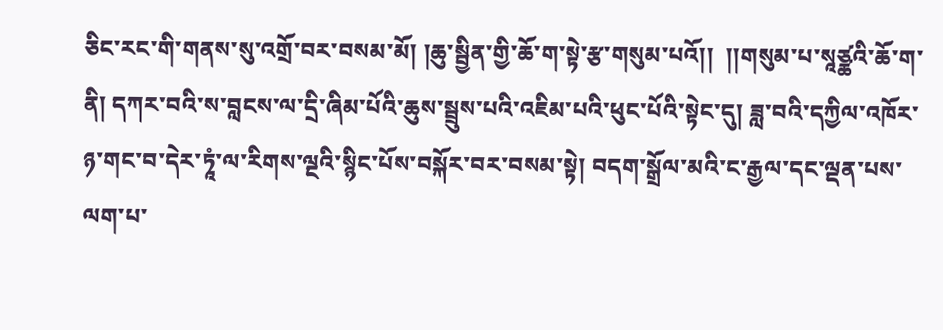ཅིང་རང་གི་གནས་སུ་འགྲོ་བར་བསམ་མོ། །ཆུ་སྦྱིན་གྱི་ཆོ་ག་སྟེ་རྩ་གསུམ་པའོ།།  །།གསུམ་པ་སཱཙྪའི་ཆོ་ག་ནི། དཀར་བའི་ས་བླངས་ལ་དྲི་ཞིམ་པོའི་ཆུས་སྦྲུས་པའི་འཇིམ་པའི་ཕུང་པོའི་སྟེང་དུ། ཟླ་བའི་དཀྱིལ་འཁོར་ཉ་གང་བ་དེར་ཏཱཾ་ལ་རིགས་ལྔའི་སྙིང་པོས་བསྐོར་བར་བསམ་སྟེ། བདག་སྒྲོལ་མའི་ང་རྒྱལ་དང་ལྡན་པས་ལག་པ་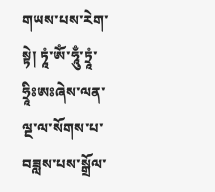གཡས་པས་རེག་སྟེ། ཏཱཾ་ཨོཾ་ཧཱུྃ་ཏྲཱཾ་ཧྲཱིཿཨཿཞེས་ལན་ལྔ་ལ་སོགས་པ་བཟླས་པས་སྒྲོལ་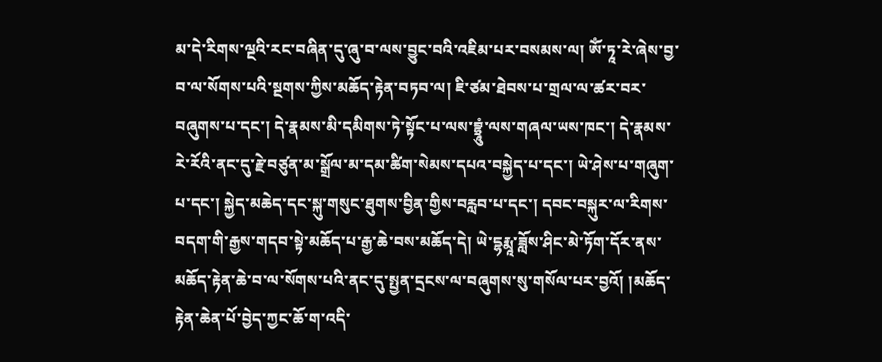མ་དེ་རིགས་ལྔའི་རང་བཞིན་དུ་ཞུ་བ་ལས་བྱུང་བའི་འཇིམ་པར་བསམས་ལ། ཨོཾ་ཏཱ་རེ་ཞེས་བྱ་བ་ལ་སོགས་པའི་སྔགས་ཀྱིས་མཆོད་རྟེན་བཏབ་ལ། ཇི་ཙམ་ཐེབས་པ་གྲལ་ལ་ཚར་བར་བཞུགས་པ་དང་། དེ་རྣམས་མི་དམིགས་ཏེ་སྟོང་པ་ལས་བྷྲཱུཾ་ལས་གཞལ་ཡས་ཁང་། དེ་རྣམས་རེ་རོའི་ནང་དུ་རྗེ་བཙུན་མ་སྒྲོལ་མ་དམ་ཚིག་སེམས་དཔའ་བསྐྱེད་པ་དང་། ཡེ་ཤེས་པ་གཞུག་པ་དང་། སྐྱེད་མཆེད་དང་སྐུ་གསུང་ཐུགས་བྱིན་གྱིས་བརླབ་པ་དང་། དབང་བསྐུར་ལ་རིགས་བདག་གི་རྒྱས་གདབ་སྟེ་མཆོད་པ་རྒྱ་ཆེ་བས་མཆོད་དེ། ཡེ་དྷརྨཱ་ཟློས་ཤིང་མེ་ཏོག་དོར་ནས་མཆོད་རྟེན་ཆེ་བ་ལ་སོགས་པའི་ནང་དུ་སྤྱན་དྲངས་ལ་བཞུགས་སུ་གསོལ་པར་བྱའོ། །མཆོད་རྟེན་ཆེན་པོ་བྱེད་ཀྱང་ཆོ་ག་འདི་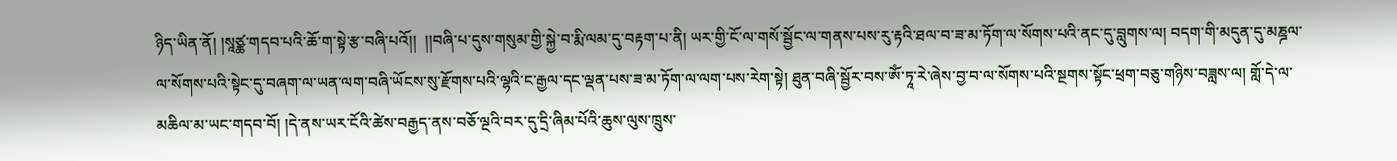ཉིད་ཡིན་ནོ། །སཱཙྪ་གདབ་པའི་ཆོ་ག་སྟེ་རྩ་བཞི་པའོ།།  །།བཞི་པ་དུས་གསུམ་གྱི་སྐྱེ་བ་རྨི་ལམ་དུ་བརྟག་པ་ནི། ཡར་གྱི་ངོ་ལ་གསོ་སྦྱོང་ལ་གནས་པས་རུ་རྟའི་ཐལ་བ་ཟ་མ་ཏོག་ལ་སོགས་པའི་ནང་དུ་བླུགས་ལ། བདག་གི་མདུན་དུ་མཎྜལ་ལ་སོགས་པའི་སྟེང་དུ་བཞག་ལ་ཡན་ལག་བཞི་ཡོངས་སུ་རྫོགས་པའི་ལྷའི་ང་རྒྱལ་དང་ལྡན་པས་ཟ་མ་ཏོག་ལ་ལག་པས་རེག་སྟེ། ཐུན་བཞི་སྦྱོར་བས་ཨོཾ་ཏཱ་རེ་ཞེས་བྱ་བ་ལ་སོགས་པའི་སྔགས་སྟོང་ཕྲག་བཅུ་གཉིས་བཟླས་ལ། གློ་དེ་ལ་མཆིལ་མ་ཡང་གདབ་བོ། །དེ་ནས་ཡར་ངོའི་ཚེས་བརྒྱད་ནས་བཅོ་ལྔའི་བར་དུ་དྲི་ཞིམ་པོའི་ཆུས་ལུས་ཁྲུས་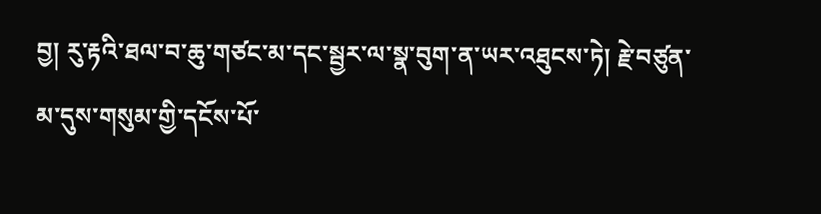བྱ། རུ་རྟའི་ཐལ་བ་ཆུ་གཙང་མ་དང་སྦྱར་ལ་སྣ་བུག་ན་ཡར་འཐུངས་ཏེ། རྗེ་བཙུན་མ་དུས་གསུམ་གྱི་དངོས་པོ་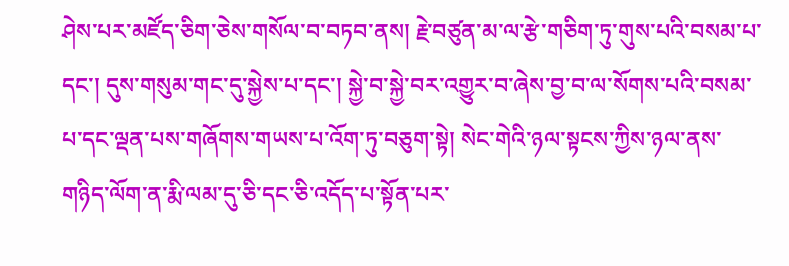ཤེས་པར་མཛོད་ཅིག་ཅེས་གསོལ་བ་བཏབ་ནས། རྗེ་བཙུན་མ་ལ་རྩེ་གཅིག་ཏུ་གུས་པའི་བསམ་པ་དང་། དུས་གསུམ་གང་དུ་སྐྱེས་པ་དང་། སྐྱེ་བ་སྐྱེ་བར་འགྱུར་བ་ཞེས་བྱ་བ་ལ་སོགས་པའི་བསམ་པ་དང་ལྡན་པས་གཞོགས་གཡས་པ་འོག་ཏུ་བཅུག་སྟེ། སེང་གེའི་ཉལ་སྟངས་ཀྱིས་ཉལ་ནས་གཉིད་ལོག་ན་རྨི་ལམ་དུ་ཅི་དང་ཅི་འདོད་པ་སྟོན་པར་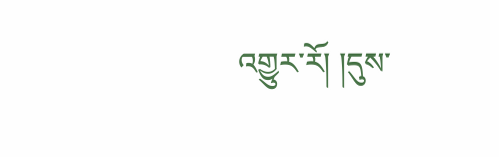འགྱུར་རོ། །དུས་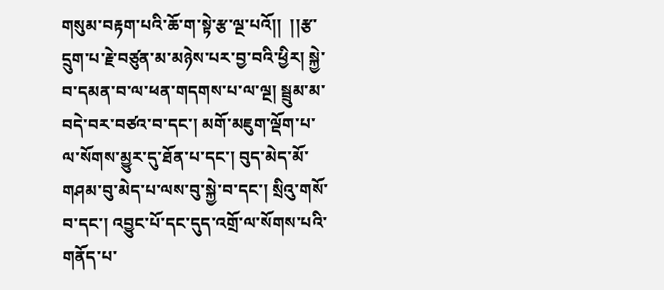གསུམ་བརྟག་པའི་ཆོ་ག་སྟེ་རྩ་ལྔ་པའོ།།  །།རྩ་དྲུག་པ་རྗེ་བཙུན་མ་མཉེས་པར་བྱ་བའི་ཕྱིར། སྐྱེ་བ་དམན་བ་ལ་ཕན་གདགས་པ་ལ་ལྔ། སྦྲུམ་མ་བདེ་བར་བཙའ་བ་དང་། མགོ་མཇུག་ལྡོག་པ་ལ་སོགས་མྱུར་དུ་ཐོན་པ་དང་། བུད་མེད་མོ་གཤམ་བུ་མེད་པ་ལས་བུ་སྐྱེ་བ་དང་། སྲིའུ་གསོ་བ་དང་། འབྱུང་པོ་དང་དུད་འགྲོ་ལ་སོགས་པའི་གནོད་པ་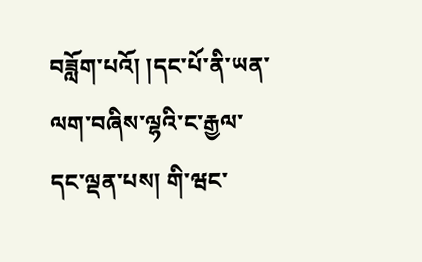བཟློག་པའོ། །དང་པོ་ནི་ཡན་ལག་བཞིས་ལྷའི་ང་རྒྱལ་དང་ལྡན་པས། གི་ཝང་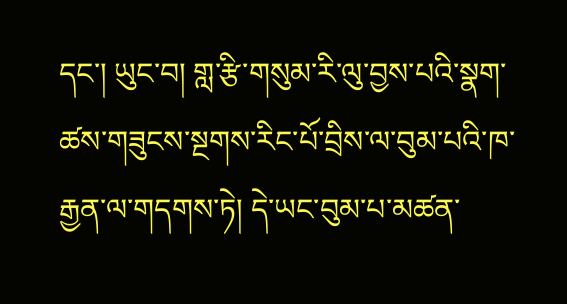དང་། ཡུང་བ། གླ་རྩི་གསུམ་རི་ལུ་བྱས་པའི་སྣག་ཚས་གཟུངས་སྔགས་རིང་པོ་བྲིས་ལ་བུམ་པའི་ཁ་རྒྱན་ལ་གདགས་ཏེ། དེ་ཡང་བུམ་པ་མཚན་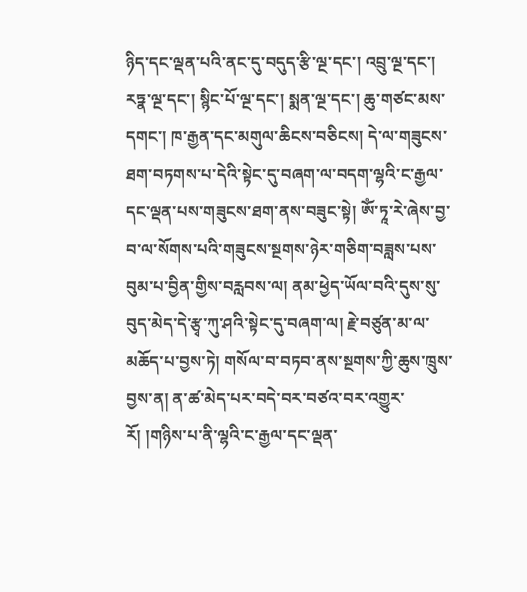ཉིད་དང་ལྡན་པའི་ནང་དུ་བདུད་རྩི་ལྔ་དང་། འབྲུ་ལྔ་དང་། རཏྣ་ལྔ་དང་། སྙིང་པོ་ལྔ་དང་། སྨན་ལྔ་དང་། ཆུ་གཙང་མས་དགང་། ཁ་རྒྱན་དང་མགུལ་ཆིངས་བཅིངས། དེ་ལ་གཟུངས་ཐག་བཏགས་པ་དེའི་སྟེང་དུ་བཞག་ལ་བདག་ལྷའི་ང་རྒྱལ་དང་ལྡན་པས་གཟུངས་ཐག་ནས་བཟུང་སྟེ། ཨོཾ་ཏཱ་རེ་ཞེས་བྱ་བ་ལ་སོགས་པའི་གཟུངས་སྔགས་ཉེར་གཅིག་བཟླས་པས་བུམ་པ་བྱིན་གྱིས་བརླབས་ལ། ནམ་ཕྱེད་ཡོལ་བའི་དུས་སུ་བུད་མེད་དེ་རྩྭ་ཀུ་ཤའི་སྟེང་དུ་བཞག་ལ། རྗེ་བཙུན་མ་ལ་མཆོད་པ་བྱས་ཏེ། གསོལ་བ་བཏབ་ནས་སྔགས་ཀྱི་ཆུས་ཁྲུས་བྱས་ན། ན་ཚ་མེད་པར་བདེ་བར་བཙའ་བར་འགྱུར་རོ། །གཉིས་པ་ནི་ལྷའི་ང་རྒྱལ་དང་ལྡན་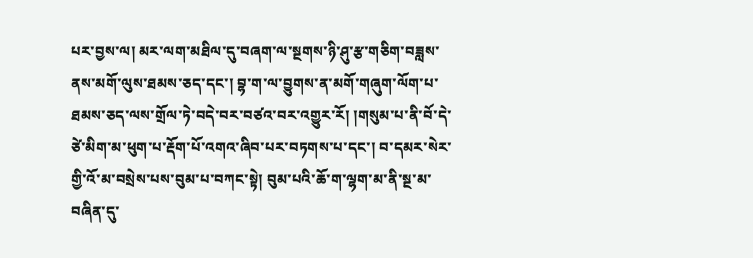པར་བྱས་ལ། མར་ལག་མཐིལ་དུ་བཞག་ལ་སྔགས་ཉི་ཤུ་རྩ་གཅིག་བཟླས་ནས་མགོ་ལུས་ཐམས་ཅད་དང་། བྷ་ག་ལ་བྱུགས་ན་མགོ་གཞུག་ལོག་པ་ཐམས་ཅད་ལས་གྲོལ་ཏེ་བདེ་བར་བཙའ་བར་འགྱུར་རོ། །གསུམ་པ་ནི་བོ་དེ་ཙེ་མིག་མ་ཕུག་པ་རྡོག་པོ་འགའ་ཞིབ་པར་བཏགས་པ་དང་། བ་དམར་སེར་གྱི་འོ་མ་བསྲེས་པས་བུམ་པ་བཀང་སྟེ། བུམ་པའི་ཆོ་ག་ལྷག་མ་ནི་སྔ་མ་བཞིན་དུ་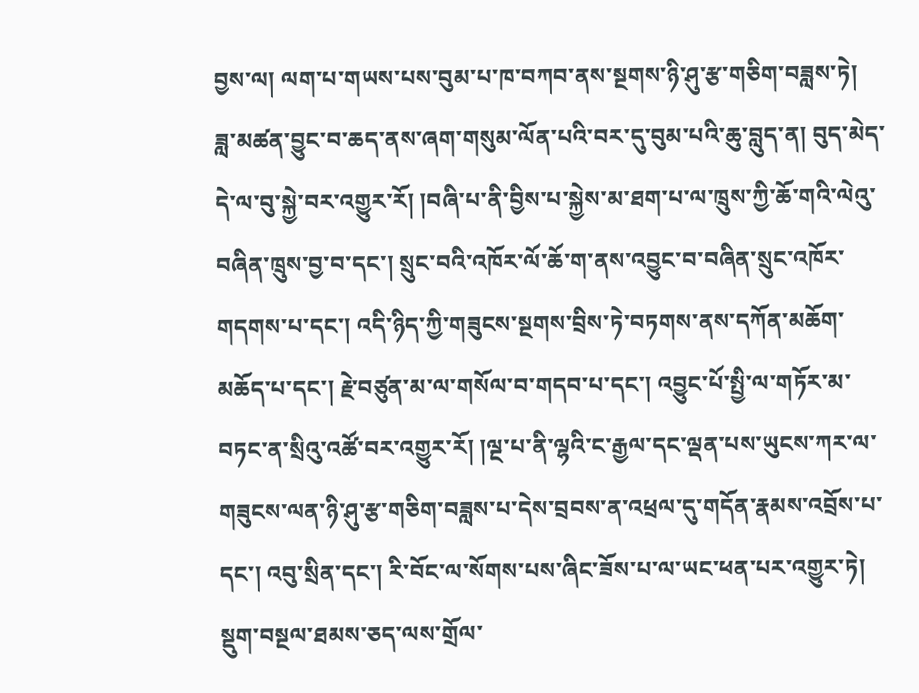བྱས་ལ། ལག་པ་གཡས་པས་བུམ་པ་ཁ་བཀབ་ནས་སྔགས་ཉི་ཤུ་རྩ་གཅིག་བཟླས་ཏེ། ཟླ་མཚན་བྱུང་བ་ཆད་ནས་ཞག་གསུམ་ལོན་པའི་བར་དུ་བུམ་པའི་ཆུ་བླུད་ན། བུད་མེད་དེ་ལ་བུ་སྐྱེ་བར་འགྱུར་རོ། །བཞི་པ་ནི་བྱིས་པ་སྐྱེས་མ་ཐག་པ་ལ་ཁྲུས་ཀྱི་ཆོ་གའི་ལེའུ་བཞིན་ཁྲུས་བྱ་བ་དང་། སྲུང་བའི་འཁོར་ལོ་ཆོ་ག་ནས་འབྱུང་བ་བཞིན་སྲུང་འཁོར་གདགས་པ་དང་། འདི་ཉིད་ཀྱི་གཟུངས་སྔགས་བྲིས་ཏེ་བཏགས་ནས་དཀོན་མཆོག་མཆོད་པ་དང་། རྗེ་བཙུན་མ་ལ་གསོལ་བ་གདབ་པ་དང་། འབྱུང་པོ་སྤྱི་ལ་གཏོར་མ་བཏང་ན་སྲིའུ་འཚོ་བར་འགྱུར་རོ། །ལྔ་པ་ནི་ལྷའི་ང་རྒྱལ་དང་ལྡན་པས་ཡུངས་ཀར་ལ་གཟུངས་ལན་ཉི་ཤུ་རྩ་གཅིག་བཟླས་པ་དེས་བྲབས་ན་འཕྲལ་དུ་གདོན་རྣམས་འབྲོས་པ་དང་། འབུ་སྲིན་དང་། རི་བོང་ལ་སོགས་པས་ཞིང་ཟོས་པ་ལ་ཡང་ཕན་པར་འགྱུར་ཏེ། སྡུག་བསྔལ་ཐམས་ཅད་ལས་གྲོལ་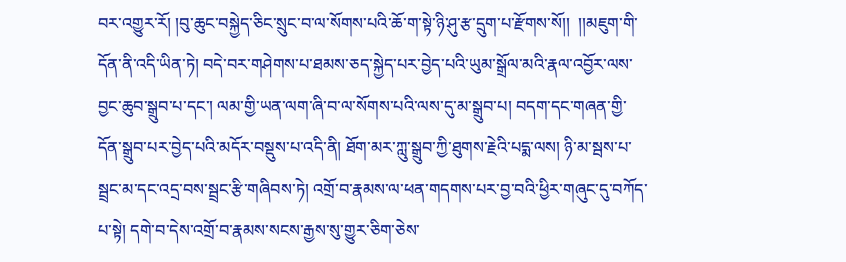བར་འགྱུར་རོ། །བུ་ཆུང་བསྐྱེད་ཅིང་སྲུང་བ་ལ་སོགས་པའི་ཆོ་ག་སྟེ་ཉི་ཤུ་རྩ་དྲུག་པ་རྫོགས་སོ།།  །།མཇུག་གི་དོན་ནི་འདི་ཡིན་ཏེ། བདེ་བར་གཤེགས་པ་ཐམས་ཅད་སྐྱེད་པར་བྱེད་པའི་ཡུམ་སྒྲོལ་མའི་རྣལ་འབྱོར་ལས་བྱང་ཆུབ་སྒྲུབ་པ་དང་། ལམ་གྱི་ཡན་ལག་ཞི་བ་ལ་སོགས་པའི་ལས་དུ་མ་སྒྲུབ་པ། བདག་དང་གཞན་གྱི་དོན་སྒྲུབ་པར་བྱེད་པའི་མདོར་བསྡུས་པ་འདི་ནི། ཐོག་མར་ཀླུ་སྒྲུབ་ཀྱི་ཐུགས་རྗེའི་པདྨ་ལས། ཉི་མ་སྦས་པ་སྦྲང་མ་དང་འདྲ་བས་སྦྲང་རྩི་གཞིབས་ཏེ། འགྲོ་བ་རྣམས་ལ་ཕན་གདགས་པར་བྱ་བའི་ཕྱིར་གཞུང་དུ་བཀོད་པ་སྟེ། དགེ་བ་དེས་འགྲོ་བ་རྣམས་སངས་རྒྱས་སུ་གྱུར་ཅིག་ཅེས་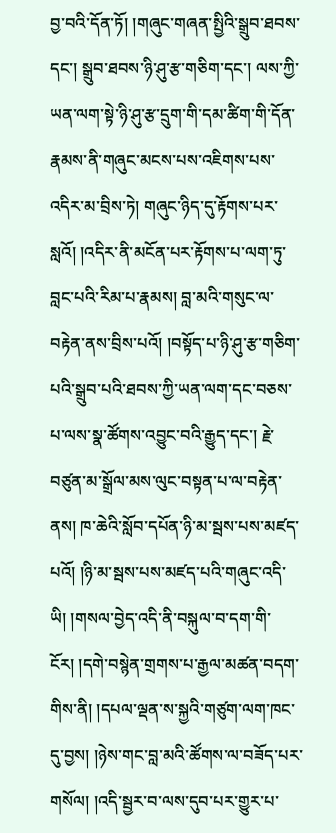བྱ་བའི་དོན་ཏོ། །གཞུང་གཞན་སྤྱིའི་སྒྲུབ་ཐབས་དང་། སྒྲུབ་ཐབས་ཉི་ཤུ་རྩ་གཅིག་དང་། ལས་ཀྱི་ཡན་ལག་སྟེ་ཉི་ཤུ་རྩ་དྲུག་གི་དམ་ཚིག་གི་དོན་རྣམས་ནི་གཞུང་མངས་པས་འཇིགས་པས་འདིར་མ་བྲིས་ཏེ། གཞུང་ཉིད་དུ་རྟོགས་པར་སླའོ། །འདིར་ནི་མངོན་པར་རྟོགས་པ་ལག་ཏུ་བླང་པའི་རིམ་པ་རྣམས། བླ་མའི་གསུང་ལ་བརྟེན་ནས་བྲིས་པའོ། །བསྟོད་པ་ཉི་ཤུ་རྩ་གཅིག་པའི་སྒྲུབ་པའི་ཐབས་ཀྱི་ཡན་ལག་དང་བཅས་པ་ལས་སྣ་ཚོགས་འབྱུང་བའི་རྒྱུད་དང་། རྗེ་བཙུན་མ་སྒྲོལ་མས་ལུང་བསྟན་པ་ལ་བརྟེན་ནས། ཁ་ཆེའི་སློབ་དཔོན་ཉི་མ་སྦས་པས་མཛད་པའོ། །ཉི་མ་སྦས་པས་མཛད་པའི་གཞུང་འདི་ཡི། །གསལ་བྱེད་འདི་ནི་བསྐུལ་བ་དག་གི་ངོར། །དགེ་བསྙེན་གྲགས་པ་རྒྱལ་མཚན་བདག་གིས་ནི། །དཔལ་ལྡན་ས་སྐྱའི་གཙུག་ལག་ཁང་དུ་བྱས། །ཉེས་གང་བླ་མའི་ཚོགས་ལ་བཟོད་པར་གསོལ། །འདི་སྦྱར་བ་ལས་དུབ་པར་གྱུར་པ་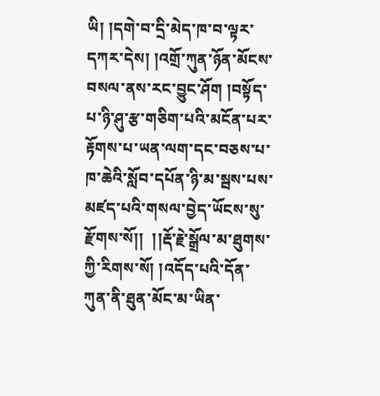ཡི། །དགེ་བ་དྲི་མེད་ཁ་བ་ལྟར་དཀར་དེས། །འགྲོ་ཀུན་ཉོན་མོངས་བསལ་ནས་རང་བྱུང་ཤོག །བསྟོད་པ་ཉི་ཤུ་རྩ་གཅིག་པའི་མངོན་པར་རྟོགས་པ་ཡན་ལག་དང་བཅས་པ་ཁ་ཆེའི་སློབ་དཔོན་ཉི་མ་སྦས་པས་མཛད་པའི་གསལ་བྱེད་ཡོངས་སུ་རྫོགས་སོ།།  །།རྡོ་རྗེ་སྒྲོལ་མ་ཐུགས་ཀྱི་རིགས་སོ། །འདོད་པའི་དོན་ཀུན་ནི་ཐུན་མོང་མ་ཡིན་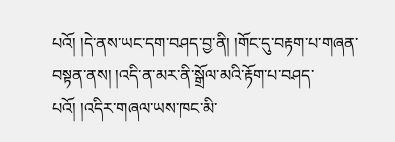པའོ། །དེ་ནས་ཡང་དག་བཤད་བྱ་ནི། །གོང་དུ་བརྟག་པ་གཞན་བསྟན་ནས། །འདི་ན་མར་ནི་སྒྲོལ་མའི་རྟོག་པ་བཤད་པའོ། །འདིར་གཞལ་ཡས་ཁང་མི་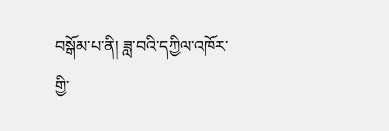བསྒོམ་པ་ནི། ཟླ་བའི་དཀྱིལ་འཁོར་གྱི་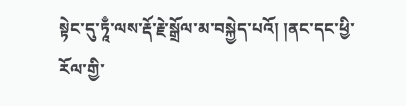སྟེང་དུ་ཏཱྃ་ལས་རྡོ་རྗེ་སྒྲོལ་མ་བསྐྱེད་པའོ། །ནང་དང་ཕྱི་རོལ་གྱི་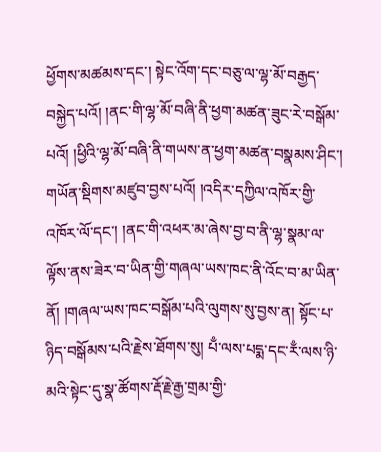ཕྱོགས་མཚམས་དང་། སྟེང་འོག་དང་བཅུ་ལ་ལྷ་མོ་བརྒྱད་བསྐྱེད་པའོ། །ནང་གི་ལྷ་མོ་བཞི་ནི་ཕྱག་མཚན་ཟུང་རེ་བསྒོམ་པའོ། །ཕྱིའི་ལྷ་མོ་བཞི་ནི་གཡས་ན་ཕྱག་མཚན་བསྣམས་ཤིང་། གཡོན་སྡིགས་མཛུབ་བྱས་པའོ། །འདིར་དཀྱིལ་འཁོར་གྱི་འཁོར་ལོ་དང་། །ནང་གི་འཕར་མ་ཞེས་བྱ་བ་ནི་ལྷ་སྣམ་ལ་ལྟོས་ནས་ཟེར་བ་ཡིན་གྱི་གཞལ་ཡས་ཁང་ནི་འོང་བ་མ་ཡིན་ནོ། །གཞལ་ཡས་ཁང་བསྒོམ་པའི་ལུགས་སུ་བྱས་ན། སྟོང་པ་ཉིད་བསྒོམས་པའི་རྗེས་ཐོགས་སུ། པྃ་ལས་པདྨ་དང་རྃ་ལས་ཉི་མའི་སྟེང་དུ་སྣ་ཚོགས་རྡོ་རྗེ་རྒྱ་གྲམ་གྱི་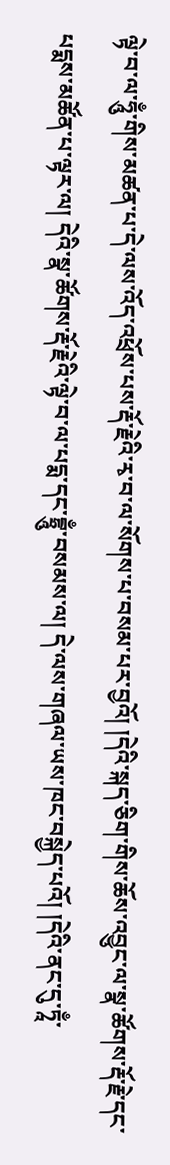ལྟེ་བ་ལ་ཧཱུྃ་གིས་མཚན་པ་དེ་ལས་འོད་འཕྲོས་པས་རྡོ་རྗེའི་རྭ་བ་ལ་སོགས་པ་བསམ་པར་བྱའོ། །དེའི་སྐད་ཅིག་གིས་ཆོས་འབྱུང་ལ་སྣ་ཚོགས་རྡོ་རྗེ་དང་པདྨས་མཚོན་པ་ལྟར་ལ། དེའི་སྣ་ཚོགས་རྡོ་རྗེའི་ལྟེ་བ་ལ་པདྨ་དང་བྷྲཱུྃ་བསམས་ལ། དེ་ལས་གཞལ་ཡས་ཁང་བསྐྱེད་པའོ། །དེའི་ནང་དུ་ཏཱྃ་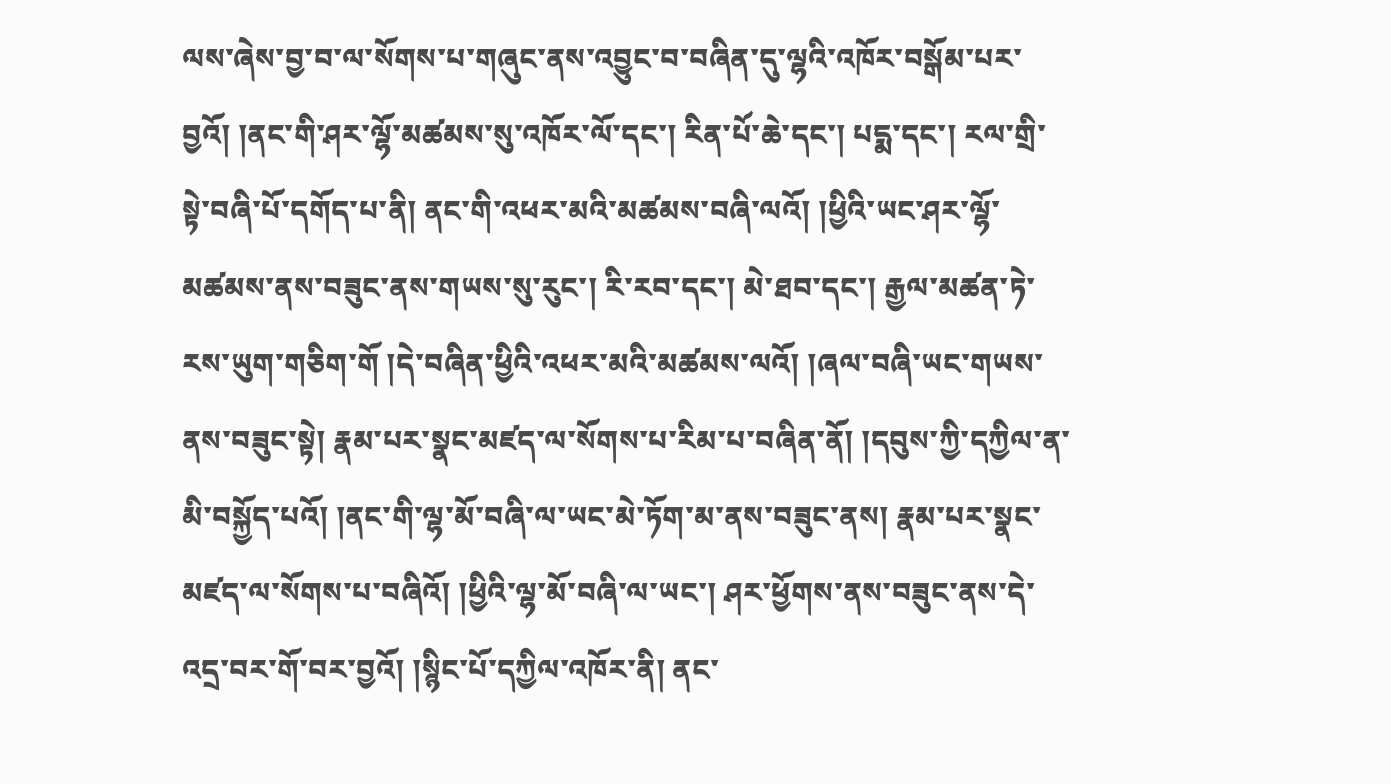ལས་ཞེས་བྱ་བ་ལ་སོགས་པ་གཞུང་ནས་འབྱུང་བ་བཞིན་དུ་ལྷའི་འཁོར་བསྒོམ་པར་བྱའོ། །ནང་གི་ཤར་ལྷོ་མཚམས་སུ་འཁོར་ལོ་དང་། རིན་པོ་ཆེ་དང་། པདྨ་དང་། རལ་གྲི་སྟེ་བཞི་པོ་དགོད་པ་ནི། ནང་གི་འཕར་མའི་མཚམས་བཞི་ལའོ། །ཕྱིའི་ཡང་ཤར་ལྷོ་མཚམས་ནས་བཟུང་ནས་གཡས་སུ་རུང་། རི་རབ་དང་། མེ་ཐབ་དང་། རྒྱལ་མཚན་ཏེ་རས་ཡུག་གཅིག་གོ །དེ་བཞིན་ཕྱིའི་འཕར་མའི་མཚམས་ལའོ། །ཞལ་བཞི་ཡང་གཡས་ནས་བཟུང་སྟེ། རྣམ་པར་སྣང་མཛད་ལ་སོགས་པ་རིམ་པ་བཞིན་ནོ། །དབུས་ཀྱི་དཀྱིལ་ན་མི་བསྐྱོད་པའོ། །ནང་གི་ལྷ་མོ་བཞི་ལ་ཡང་མེ་ཏོག་མ་ནས་བཟུང་ནས། རྣམ་པར་སྣང་མཛད་ལ་སོགས་པ་བཞིའོ། །ཕྱིའི་ལྷ་མོ་བཞི་ལ་ཡང་། ཤར་ཕྱོགས་ནས་བཟུང་ནས་དེ་འདྲ་བར་གོ་བར་བྱའོ། །སྙིང་པོ་དཀྱིལ་འཁོར་ནི། ནང་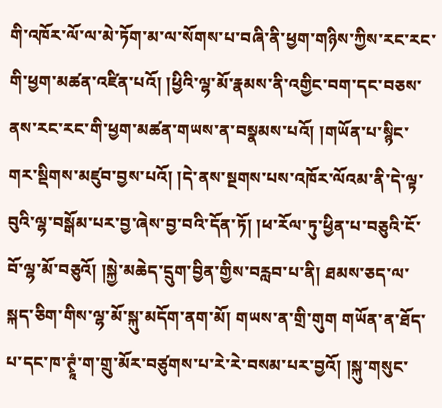གི་འཁོར་ལོ་ལ་མེ་ཏོག་མ་ལ་སོགས་པ་བཞི་ནི་ཕྱག་གཉིས་ཀྱིས་རང་རང་གི་ཕྱག་མཚན་འཛིན་པའོ། །ཕྱིའི་ལྷ་མོ་རྣམས་ནི་འགྱིང་བག་དང་བཅས་ནས་རང་རང་གི་ཕྱག་མཚན་གཡས་ན་བསྣམས་པའོ། །གཡོན་པ་སྙིང་གར་སྡིགས་མཛུབ་བྱས་པའོ། །དེ་ནས་སྔགས་པས་འཁོར་ལོའམ་ནི་དེ་ལྟ་བུའི་ལྷ་བསྒོམ་པར་བྱ་ཞེས་བྱ་བའི་དོན་ཏོ། །ཕ་རོལ་ཏུ་ཕྱིན་པ་བཅུའི་ངོ་བོ་ལྷ་མོ་བཅུའོ། །སྐྱེ་མཆེད་དྲུག་བྱིན་གྱིས་བརླབ་པ་ནི། ཐམས་ཅད་ལ་སྐད་ཅིག་གིས་ལྷ་མོ་སྐུ་མདོག་ནག་མོ། གཡས་ན་གྲི་གུག གཡོན་ན་ཐོད་པ་དང་ཁ་ཊྭཱཾ་ག་གྲུ་མོར་བཙུགས་པ་རེ་རེ་བསམ་པར་བྱའོ། །སྐུ་གསུང་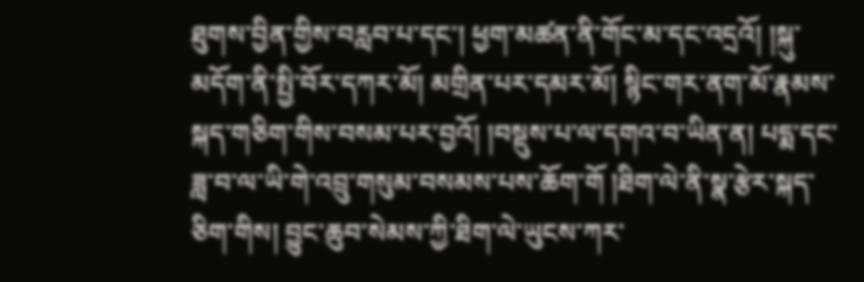ཐུགས་བྱིན་གྱིས་བརླབ་པ་དང་། ཕྱག་མཚན་ནི་གོང་མ་དང་འདྲའོ། །སྐུ་མདོག་ནི་སྤྱི་བོར་དཀར་མོ། མགྲིན་པར་དམར་མོ། སྙིང་གར་ནག་མོ་རྣམས་སྐད་གཅིག་གིས་བསམ་པར་བྱའོ། །བསྡུས་པ་ལ་དགའ་བ་ཡིན་ན། པདྨ་དང་ཟླ་བ་ལ་ཡི་གེ་འབྲུ་གསུམ་བསམས་པས་ཆོག་གོ །ཐིག་ལེ་ནི་སྣ་རྩེར་སྐད་ཅིག་གིས། བྱུང་ཆུབ་སེམས་ཀྱི་ཐིག་ལེ་ཡུངས་ཀར་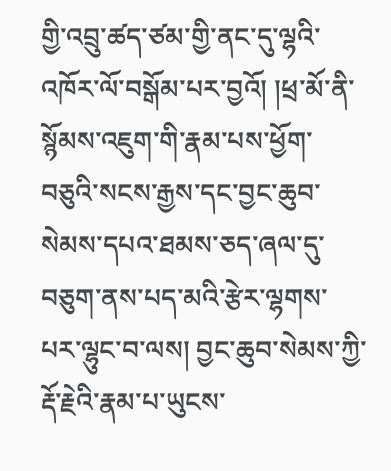གྱི་འབྲུ་ཚད་ཙམ་གྱི་ནང་དུ་ལྷའི་འཁོར་ལོ་བསྒོམ་པར་བྱའོ། །ཕྲ་མོ་ནི་སྙོམས་འཇུག་གི་རྣམ་པས་ཕྱོག་བཅུའི་སངས་རྒྱས་དང་བྱང་ཆུབ་སེམས་དཔའ་ཐམས་ཅད་ཞལ་དུ་བཅུག་ནས་པད་མའི་རྩེར་ལྷགས་པར་ལྷུང་བ་ལས། བྱང་ཆུབ་སེམས་ཀྱི་རྡོ་རྗེའི་རྣམ་པ་ཡུངས་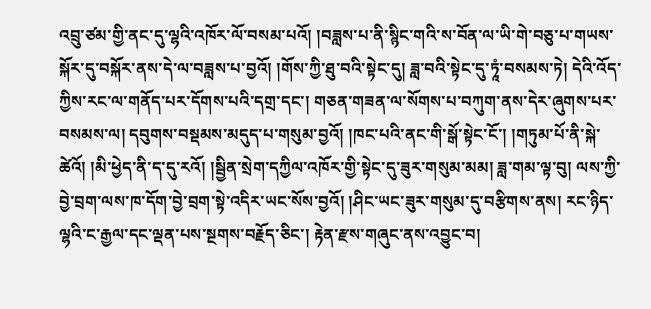འབྲུ་ཙམ་གྱི་ནང་དུ་ལྷའི་འཁོར་ལོ་བསམ་པའོ། །བཟླས་པ་ནི་སྙིང་གའི་ས་བོན་ལ་ཡི་གེ་བཅུ་པ་གཡས་སྐོར་དུ་བསྐོར་ནས་དེ་ལ་བཟླས་པ་བྱའོ། །གོས་ཀྱི་ཐུ་བའི་སྟེང་དུ། ཟླ་བའི་སྟེང་དུ་ཏཱཾ་བསམས་ཏེ། དེའི་འོད་ཀྱིས་རང་ལ་གནོད་པར་དོགས་པའི་དགྲ་དང་། གཅན་གཟན་ལ་སོགས་པ་བཀུག་ནས་དེར་ཞུགས་པར་བསམས་ལ། དབུགས་བསྡམས་མདུད་པ་གསུམ་བྱའོ། །ཁང་པའི་ནང་གི་སྒོ་སྟེང་ངོ་། །གཏུམ་པོ་ནི་སྐེ་ཚེའོ། །མི་ཕྱེད་ནི་ད་དུ་རའོ། །སྦྱིན་སྲེག་དཀྱིལ་འཁོར་གྱི་སྟེང་དུ་ཟུར་གསུམ་མམ། ཟླ་གམ་ལྟ་བུ། ལས་ཀྱི་བྱེ་བྲག་ལས་ཁ་དོག་བྱེ་བྲག་སྟེ་འདིར་ཡང་སོས་བྱའོ། །ཤིང་ཡང་ཟུར་གསུམ་དུ་བརྩིགས་ནས། རང་ཉིད་ལྷའི་ང་རྒྱལ་དང་ལྡན་པས་སྔགས་བརྗོད་ཅིང་། རྟེན་རྫས་གཞུང་ནས་འབྱུང་བ།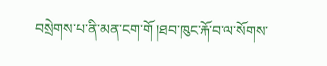བསྲེགས་པ་ནི་མན་ངག་གོ །ཐབ་ཁུང་རྐོ་བ་ལ་སོགས་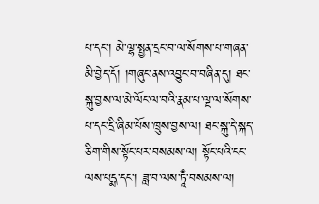པ་དང་། མེ་ལྷ་སྤྱན་དྲང་བ་ལ་སོགས་པ་གཞན་མི་བྱེད་དོ། །གཞུང་ནས་འབྱུང་བ་བཞིན་དུ། ཐང་སྐུ་བྱས་ལ་མེ་ལོང་ལ་བའི་རྣམ་པ་ལྔ་ལ་སོགས་པ་དང་དྲི་ཞིམ་པོས་ཁྲུས་བྱས་ལ། ཐང་སྐུ་དེ་སྐད་ཅིག་གིས་སྟོང་པར་བསམས་ལ། སྟོང་པའི་ངང་ལས་པདྨ་དང་། ཟླ་བ་ལས་ཏཱྃ་བསམས་ལ།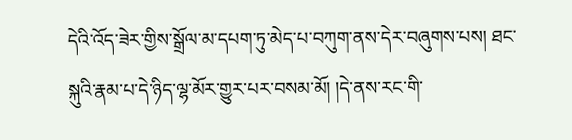དེའི་འོད་ཟེར་གྱིས་སྒྲོལ་མ་དཔག་ཏུ་མེད་པ་བཀུག་ནས་དེར་བཞུགས་པས། ཐང་སྐུའི་རྣམ་པ་དེ་ཉིད་ལྷ་མོར་གྱུར་པར་བསམ་མོ། །དེ་ནས་རང་གི་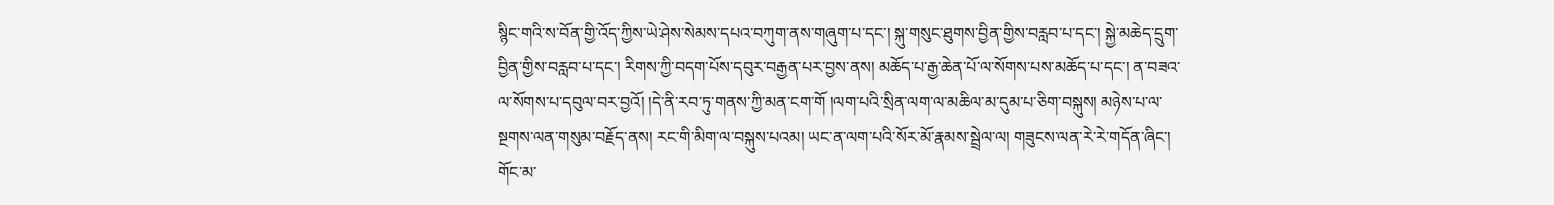སྙིང་གའི་ས་བོན་གྱི་འོད་ཀྱིས་ཡེ་ཤེས་སེམས་དཔའ་བཀུག་ནས་གཞུག་པ་དང་། སྐུ་གསུང་ཐུགས་བྱིན་གྱིས་བརླབ་པ་དང་། སྐྱེ་མཆེད་དྲུག་བྱིན་གྱིས་བརླབ་པ་དང་། རིགས་ཀྱི་བདག་པོས་དབུར་བརྒྱན་པར་བྱས་ནས། མཆོད་པ་རྒྱ་ཆེན་པོ་ལ་སོགས་པས་མཆོད་པ་དང་། ན་བཟའ་ལ་སོགས་པ་དབུལ་བར་བྱའོ། །དེ་ནི་རབ་ཏུ་གནས་ཀྱི་མན་ངག་གོ །ལག་པའི་སྲིན་ལག་ལ་མཆིལ་མ་དུམ་པ་ཅིག་བསྐུས། མཉེས་པ་ལ་སྔགས་ལན་གསུམ་བརྗོད་ནས། རང་གི་མིག་ལ་བསྐུས་པའམ། ཡང་ན་ལག་པའི་སོར་མོ་རྣམས་སྦྲེལ་ལ། གཟུངས་ལན་རེ་རེ་གདོན་ཞིང་། གོང་མ་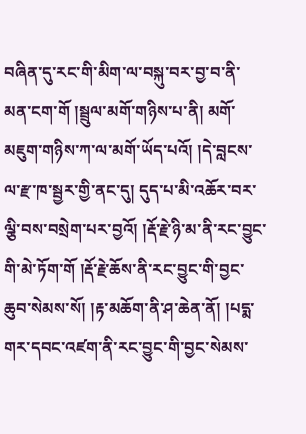བཞིན་དུ་རང་གི་མིག་ལ་བསྐུ་བར་བྱ་བ་ནི་མན་ངག་གོ །སྦྲུལ་མགོ་གཉིས་པ་ནི། མགོ་མཇུག་གཉིས་ཀ་ལ་མགོ་ཡོད་པའོ། །དེ་བླངས་ལ་རྫ་ཁ་སྦྱར་གྱི་ནང་དུ། དུད་པ་མི་འཆོར་བར་ལྕི་བས་བསྲེག་པར་བྱའོ། །རྡོ་རྗེ་ཉི་མ་ནི་རང་བྱུང་གི་མེ་ཏོག་གོ །རྡོ་རྗེ་ཆོས་ནི་རང་བྱུང་གི་བྱང་ཆུབ་སེམས་སོ། །རྟ་མཆོག་ནི་ཤ་ཆེན་ནོ། །པདྨ་གར་དབང་འཛག་ནི་རང་བྱུང་གི་བྱང་སེམས་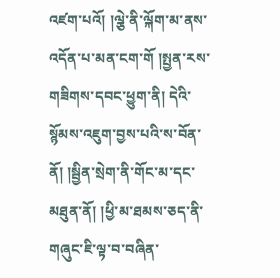འཛག་པའོ། །ལྕེ་ནི་ལྐོག་མ་ནས་འདོན་པ་མན་ངག་གོ །སྤྱན་རས་གཟིགས་དབང་ཕྱུག་ནི། དེའི་སྙོམས་འཇུག་བྱས་པའི་ས་བོན་ནོ། །སྦྱིན་སྲེག་ནི་གོང་མ་དང་མཐུན་ནོ། །ཕྱི་མ་ཐམས་ཅད་ནི་གཞུང་ཇི་ལྟ་བ་བཞིན་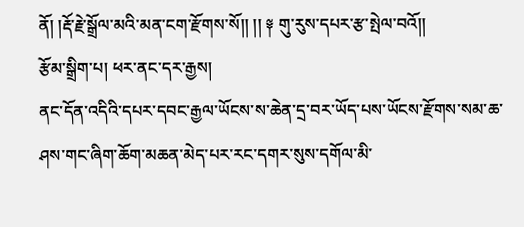ནོ། །རྡོ་རྗེ་སྒྲོལ་མའི་མན་ངག་རྫོགས་སོ།། །། ༈ གུ་རུས་དཔར་རྩ་སྤེལ་བའོ།།
རྩོམ་སྒྲིག་པ། ཕར་ནང་དར་རྒྱས།
ནང་དོན་འདིའི་དཔར་དབང་རྒྱལ་ཡོངས་ས་ཆེན་དྲ་བར་ཡོད་པས་ཡོངས་རྫོགས་སམ་ཆ་ཤས་གང་ཞིག་ཆོག་མཆན་མེད་པར་རང་དགར་སུས་དགོལ་མི་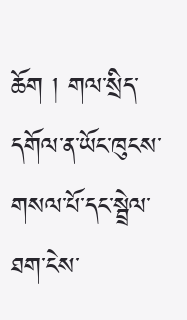ཆོག ། གལ་སྲིད་དགོལ་ན་ཡོང་ཁུངས་གསལ་པོ་དང་སྦྲེལ་ཐག་ངེས་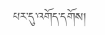པར་དུ་འགོད་དགོས།